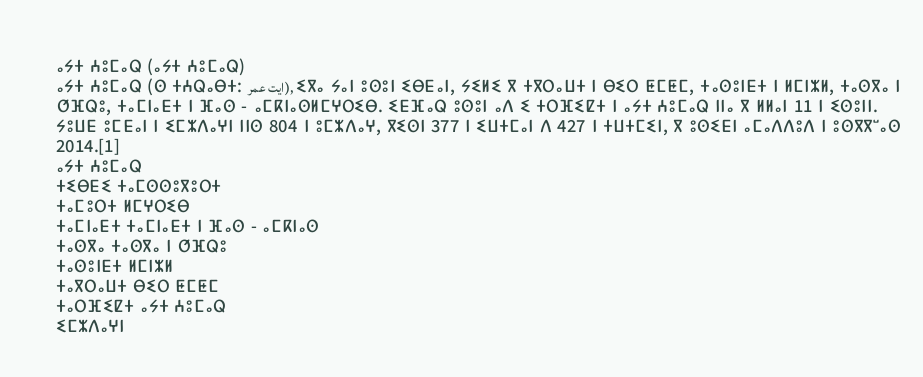ⴰⵢⵜ ⵄⵓⵎⴰⵕ (ⴰⵢⵜ ⵄⵓⵎⴰⵕ)
ⴰⵢⵜ ⵄⵓⵎⴰⵕ (ⵙ ⵜⵄⵕⴰⴱⵜ: ايت عمر), ⵉⴳⴰ ⵢⴰⵏ ⵓⵙⵓⵏ ⵉⴱⴹⴰⵏ, ⵢⵉⵍⵉ ⴳ ⵜⴳⵔⴰⵡⵜ ⵏ ⴱⵉⵔ ⵟⵎⵟⵎ, ⵜⴰⵙⵓⵏⴹⵜ ⵏ ⵍⵎⵏⵣⵍ, ⵜⴰⵙⴳⴰ ⵏ ⵚⴼⵕⵓ, ⵜⴰⵎⵏⴰⴹⵜ ⵏ ⴼⴰⵙ - ⴰⵎⴽⵏⴰⵙⵍⵎⵖⵔⵉⴱ. ⵉⴹⴼⴰⵕ ⵓⵙⵓⵏ ⴰⴷ ⵉ ⵜⵔⴼⵉⵇⵜ ⵏ ⴰⵢⵜ ⵄⵓⵎⴰⵕ ⵏⵏⴰ ⴳ ⵍⵍⴰⵏ 11 ⵏ ⵉⵙⵓⵏⵏ. ⵢⵓⵡⴹ ⵓⵎⴹⴰⵏ ⵏ ⵉⵎⵣⴷⴰⵖⵏ ⵏⵏⵙ 804 ⵏ ⵓⵎⵣⴷⴰⵖ, ⴳⵉⵙⵏ 377 ⵏ ⵉⵡⵜⵎⴰⵏ ⴷ 427 ⵏ ⵜⵡⵜⵎⵉⵏ, ⴳ ⵓⵙⵉⴹⵏ ⴰⵎⴰⴷⴷⵓⴷ ⵏ ⵓⵙⴳⴳⵯⴰⵙ 2014.[1]
ⴰⵢⵜ ⵄⵓⵎⴰⵕ
ⵜⵉⴱⴹⵉ ⵜⴰⵎⵙⵙⵓⴳⵓⵔⵜ
ⵜⴰⵎⵓⵔⵜ ⵍⵎⵖⵔⵉⴱ
ⵜⴰⵎⵏⴰⴹⵜ ⵜⴰⵎⵏⴰⴹⵜ ⵏ ⴼⴰⵙ - ⴰⵎⴽⵏⴰⵙ
ⵜⴰⵙⴳⴰ ⵜⴰⵙⴳⴰ ⵏ ⵚⴼⵕⵓ
ⵜⴰⵙⵓⵏⴹⵜ ⵍⵎⵏⵣⵍ
ⵜⴰⴳⵔⴰⵡⵜ ⴱⵉⵔ ⵟⵎⵟⵎ
ⵜⴰⵔⴼⵉⵇⵜ ⴰⵢⵜ ⵄⵓⵎⴰⵕ
ⵉⵎⵣⴷⴰⵖⵏ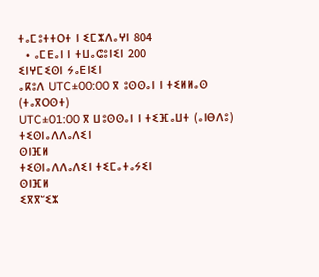ⵜⴰⵎⵓⵜⵜⵔⵜ ⵏ ⵉⵎⵣⴷⴰⵖⵏ 804
  • ⴰⵎⴹⴰⵏ ⵏ ⵜⵡⴰⵛⵓⵏⵉⵏ 200
ⵉⵏⵖⵎⵉⵙⵏ ⵢⴰⴹⵏⵉⵏ
ⴰⴽⵓⴷ UTC±00:00 ⴳ ⵓⵙⵙⴰⵏ ⵏ ⵜⵉⵍⵍⴰⵙ (ⵜⴰⴳⵔⵙⵜ)
UTC±01:00 ⴳ ⵡⵓⵙⵙⴰⵏ ⵏ ⵜⵉⴼⴰⵡⵜ (ⴰⵏⴱⴷⵓ)
ⵜⵉⵙⵏⴰⴷⴷⴰⴷⵉⵏ
ⵙⵏⴼⵍ
ⵜⵉⵙⵏⴰⴷⴷⴰⴷⵉⵏ ⵜⵉⵎⴰⵜⴰⵢⵉⵏ
ⵙⵏⴼⵍ
ⵉⴳⴳⵯⵉⵣ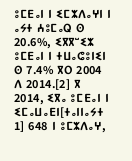ⵓⵎⴹⴰⵏ ⵏ ⵉⵎⵣⴷⴰⵖⵏ ⵏ ⴰⵢⵜ ⵄⵓⵎⴰⵕ ⵙ 20.6%, ⵉⴳⴳⵯⵉⵣ ⵓⵎⴹⴰⵏ ⵏ ⵜⵡⴰⵛⵓⵏⵉⵏ ⵙ 7.4% ⴳⵔ 2004 ⴷ 2014.[2] ⴳ 2014, ⵉⴳⴰ ⵓⵎⴹⴰⵏ ⵏ ⵉⵎⴰⵡⴰⴹⵏ[ⵜⴰⵏⵏⴰⵢⵜ 1] 648 ⵏ ⵓⵎⵣⴷⴰⵖ,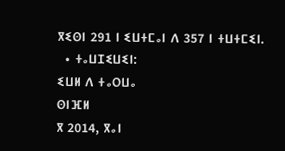ⴳⵉⵙⵏ 291 ⵏ ⵉⵡⵜⵎⴰⵏ ⴷ 357 ⵏ ⵜⵡⵜⵎⵉⵏ.
  • ⵜⴰⵡⵊⵉⵡⵉⵏ:
ⵉⵡⵍ ⴷ ⵜⴰⵔⵡⴰ
ⵙⵏⴼⵍ
ⴳ 2014, ⴳⴰⵏ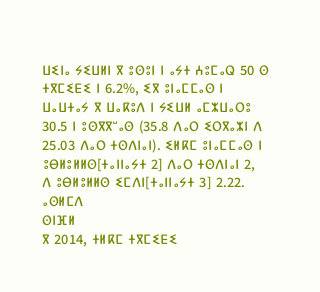ⵡⵉⵏⴰ ⵢⵉⵡⵍⵏ ⴳ ⵓⵙⵓⵏ ⵏ ⴰⵢⵜ ⵄⵓⵎⴰⵕ 50 ⵙ ⵜⴳⵎⵉⴹⵉ ⵏ 6.2%, ⵉⴳ ⵓⵏⴰⵎⵎⴰⵙ ⵏ ⵡⴰⵡⵜⴰⵢ ⴳ ⵡⴰⴽⵓⴷ ⵏ ⵢⵉⵡⵍ ⴰⵎⵣⵡⴰⵔⵓ 30.5 ⵏ ⵓⵙⴳⴳⵯⴰⵙ (35.8 ⴷⴰⵔ ⵉⵔⴳⴰⵣⵏ ⴷ 25.03 ⴷⴰⵔ ⵜⵙⴷⵏⴰⵏ). ⵉⵍⴽⵎ ⵓⵏⴰⵎⵎⴰⵙ ⵏ ⵓⴱⵍⵓⵍⵍⵙ[ⵜⴰⵏⵏⴰⵢⵜ 2] ⴷⴰⵔ ⵜⵙⴷⵏⴰⵏ 2, ⴷ ⵓⴱⵍⵓⵍⵍⵙ ⵉⵎⴷⵏ[ⵜⴰⵏⵏⴰⵢⵜ 3] 2.22.
ⴰⵙⵍⵎⴷ
ⵙⵏⴼⵍ
ⴳ 2014, ⵜⵍⴽⵎ ⵜⴳⵎⵉⴹⵉ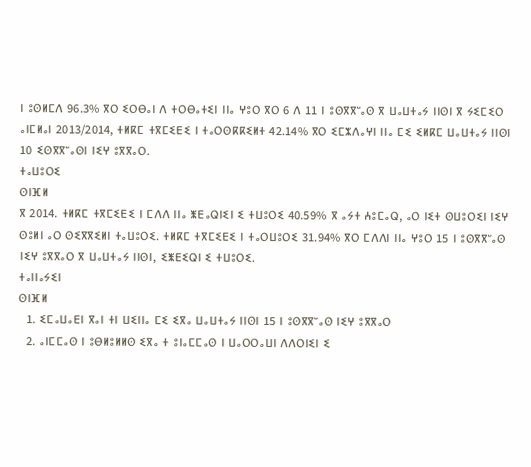ⵏ ⵓⵙⵍⵎⴷ 96.3% ⴳⵔ ⵉⵔⴱⴰⵏ ⴷ ⵜⵔⴱⴰⵜⵉⵏ ⵏⵏⴰ ⵖⵓⵔ ⴳⵔ 6 ⴷ 11 ⵏ ⵓⵙⴳⴳⵯⴰⵙ ⴳ ⵡⴰⵡⵜⴰⵢ ⵏⵏⵙⵏ ⴳ ⵢⵉⵎⵉⵔ ⴰⵏⵎⵍⴰⵏ 2013/2014, ⵜⵍⴽⵎ ⵜⴳⵎⵉⴹⵉ ⵏ ⵜⴰⵔⵙⴽⴽⵉⵍⵜ 42.14% ⴳⵔ ⵉⵎⵣⴷⴰⵖⵏ ⵏⵏⴰ ⵎⵉ ⵉⵍⴽⵎ ⵡⴰⵡⵜⴰⵢ ⵏⵏⵙⵏ 10 ⵉⵙⴳⴳⵯⴰⵙⵏ ⵏⵉⵖ ⵓⴳⴳⴰⵔ.
ⵜⴰⵡⵓⵔⵉ
ⵙⵏⴼⵍ
ⴳ 2014. ⵜⵍⴽⵎ ⵜⴳⵎⵉⴹⵉ ⵏ ⵎⴷⴷ ⵏⵏⴰ ⵥⴹⴰⵕⵏⵉⵏ ⵉ ⵜⵡⵓⵔⵉ 40.59% ⴳ ⴰⵢⵜ ⵄⵓⵎⴰⵕ, ⴰⵔ ⵏⵉⵜ ⵙⵡⵓⵔⵉⵏ ⵏⵉⵖ ⵙⵓⵍⵏ ⴰⵔ ⵙⵉⴳⴳⵉⵍⵏ ⵜⴰⵡⵓⵔⵉ. ⵜⵍⴽⵎ ⵜⴳⵎⵉⴹⵉ ⵏ ⵜⴰⵔⵡⵓⵔⵉ 31.94% ⴳⵔ ⵎⴷⴷⵏ ⵏⵏⴰ ⵖⵓⵔ 15 ⵏ ⵓⵙⴳⴳⵯⴰⵙ ⵏⵉⵖ ⵓⴳⴳⴰⵔ ⴳ ⵡⴰⵡⵜⴰⵢ ⵏⵏⵙⵏ, ⵉⵥⴹⵉⵕⵏ ⵉ ⵜⵡⵓⵔⵉ.
ⵜⴰⵏⵏⴰⵢⵉⵏ
ⵙⵏⴼⵍ
  1. ⵉⵎⴰⵡⴰⴹⵏ ⴳⴰⵏ ⵜⵏ ⵡⵉⵏⵏⴰ ⵎⵉ ⵉⴳⴰ ⵡⴰⵡⵜⴰⵢ ⵏⵏⵙⵏ 15 ⵏ ⵓⵙⴳⴳⵯⴰⵙ ⵏⵉⵖ ⵓⴳⴳⴰⵔ
  2. ⴰⵏⵎⵎⴰⵙ ⵏ ⵓⴱⵍⵓⵍⵍⵙ ⵉⴳⴰ ⵜ ⵓⵏⴰⵎⵎⴰⵙ ⵏ ⵡⴰⵔⵔⴰⵡⵏ ⴷⴷⵔⵏⵉⵏ ⵉ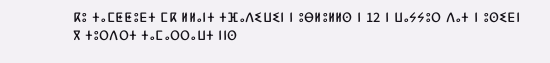ⴽⵓ ⵜⴰⵎⵟⵟⵓⴹⵜ ⵎⴽ ⵍⵍⴰⵏⵜ ⵜⴼⴰⴷⵉⵡⵉⵏ ⵏ ⵓⴱⵍⵓⵍⵍⵙ ⵏ 12 ⵏ ⵡⴰⵢⵢⵓⵔ ⴷⴰⵜ ⵏ ⵓⵙⵉⴹⵏ ⴳ ⵜⵓⵔⴷⵔⵜ ⵜⴰⵎⴰⵔⵔⴰⵡⵜ ⵏⵏⵙ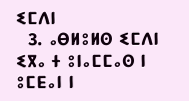ⵉⵎⴷⵏ
  3. ⴰⴱⵍⵓⵍⵙ ⵉⵎⴷⵏ ⵉⴳⴰ ⵜ ⵓⵏⴰⵎⵎⴰⵙ ⵏ ⵓⵎⴹⴰⵏ ⵏ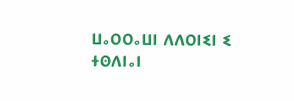ⵡⴰⵔⵔⴰⵡⵏ ⴷⴷⵔⵏⵉⵏ ⵉ ⵜⵙⴷⵏⴰⵏ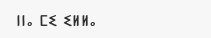ⵏⵏⴰ ⵎⵉ ⵉⵍⵍⴰ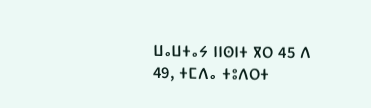ⵡⴰⵡⵜⴰⵢ ⵏⵏⵙⵏⵜ ⴳⵔ 45 ⴷ 49, ⵜⵎⴷⴰ ⵜⵓⴷⵔⵜ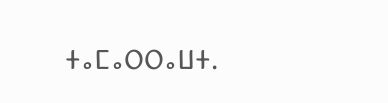ⵜⴰⵎⴰⵔⵔⴰⵡⵜ.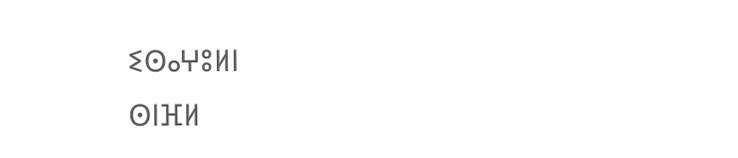ⵉⵙⴰⵖⵓⵍⵏ
ⵙⵏⴼⵍ